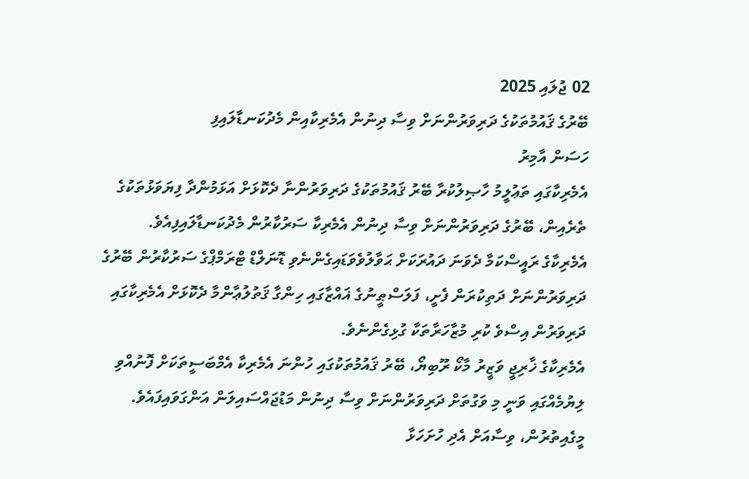02 ޖުލައި 2025
ބޭރުގެ ޤައުމުތަކުގެ ދަރިވަރުންނަށް ވިސާ ދިނުން އެމެރިކާއިން މެދުކަނޑާލައިފި
ހަސަން އާމިރު
އެމެރިކާގައި ތަޢުލީމު ހާޞިލުކުރާ ބޭރު ޤައުމުތަކުގެ ދަރިވަރުންނާ ދެކޮޅަށް އަޅަމުންދާ ފިޔަވަޅުތަކުގެ ތެރެއިން، ބޭރުގެ ދަރިވަރުންނަށް ވިސާ ދިނުން އެމެރިކާ ސަރުކާރުން މެދުކަނޑާލައިފިއެވެ.
އެމެރިކާގެ ރައީސްކަމާ ދެވަނަ ދައުރަކަށް ޙަވާލުވެވަޑައިގެންނެވި ޑޮނަލްޑް ޓްރަމްޕްގެ ސަރުކާރުން ބޭރުގެ ދަރިވަރުންނަށް ދަތިކުރަން ފެށީ، ފަލަސްޠީނުގެ ޣައްޒާގައި ހިންގާ ޤަތުލުޢާންމާ ދެކޮޅަށް އެމެރިކާގައި ދަރިވަރުން އިސްވެ ކުރި މުޒާހަރާތަކާ ގުޅިގެންނެވެ.
އެމެރިކާގެ ޚާރިޖީ ވަޒީރު މާކޯ ރޫބިޔޯ، ބޭރު ޤައުމުތަކުގައި ހުންނަ އެމެރިކާ އެމްބަސީތަކަށް ފޮނުއްވި ލިޔުމެއްގައި ވަނީ މި ވަގުތަށް ދަރިވަރުންނަށް ވިސާ ދިނުން މަޑުޖައްސައިލަން އަންގަވައިފައެވެ.
މީގެއިތުރުން، ވިސާއަށް އެދި ހުށަހަޅާ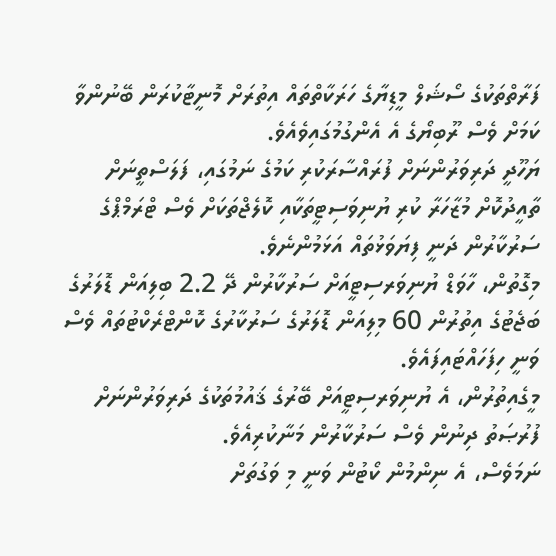ފަރާތްތަކުގެ ސޯޝަލް މީޑިޔާގެ ހަރަކާތްތައް އިތުރަށް މޮނީޓާކުރަން ބޭނުންވާ ކަމަށް ވެސް ރޫބިޔޯގެ އެ އެންގުމުގައިވެއެވެ.
ޔަހޫދީ ދަރިވަރުންނަށް ފުރައްސާރަކުރި ކަމުގެ ނަމުގައި، ފަލަސްތީނަށް ތާއީދުކޮށް މުޒާހަރާ ކުރި ޔުނިވަސިޓީތަކާއި ކޮލެޖްތަކަށް ވެސް ޓްރަމްޕްގެ ސަރުކާރުން ދަނީ ފިޔަވަޅުތައް އަޅަމުންނެވެ.
މިގޮތުން، ހާވަޑް ޔުނިވަރސިޓީއަށް ސަރުކާރުން ދޭ 2.2 ބިލިއަން ޑޮލަރުގެ ބަޖެޓުގެ އިތުރުން 60 މިލިއަން ޑޮލަރުގެ ސަރުކާރުގެ ކޮންޓްރެކްޓުތައް ވެސް ވަނީ ހިފަހައްޓައިފައެވެ.
މީގެއިތުރުން، އެ ޔުނިވަރސިޓީއަށް ބޭރުގެ ޤައުމުތަކުގެ ދަރިވަރުންނަށް ފުރުޞަތު ދިނުން ވެސް ސަރުކާރުން މަނާކުރިއެވެ.
ނަމަވެސް، އެ ނިންމުން ކޯޓުން ވަނީ މި ވަގުތަށް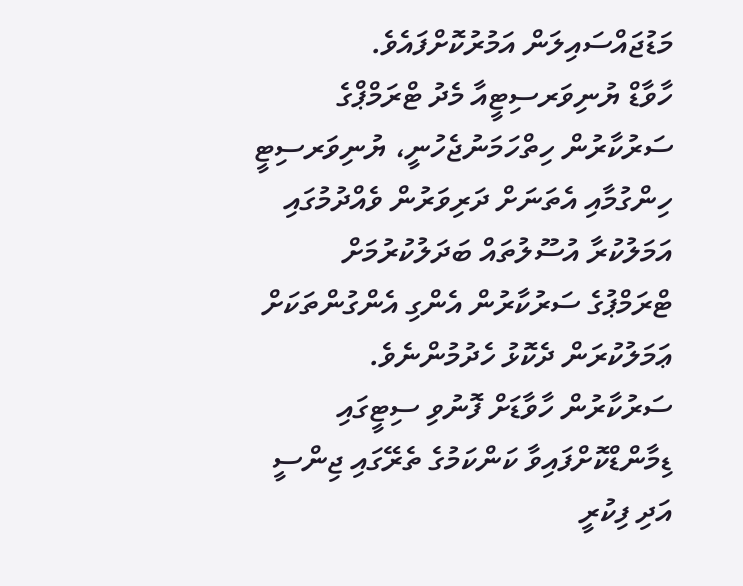މަޑުޖައްސައިލަން އަމުރުކޮށްފައެވެ.
ހާވާޑް ޔުނިވަރސިޓީއާ މެދު ޓްރަމްޕްގެ ސަރުކާރުން ހިތްހަމަނުޖެހުނީ، ޔުނިވަރސިޓީ ހިންގުމާއި އެތަނަށް ދަރިވަރުން ވެއްދުމުގައި އަމަލުކުރާ އުސޫލުތައް ބަދަލުކުރުމަށް ޓްރަމްޕުގެ ސަރުކާރުން އެންގި އެންގުންތަކަށް ޢަމަލުކުރަން ދެކޮޅު ހެދުމުންނެވެ.
ސަރުކާރުން ހާވާޑަށް ފޮނުވި ސިޓީގައި ޑިމާންޑްކޮށްފައިވާ ކަންކަމުގެ ތެރޭގައި ޖިންސީ އަދި ފިކުރީ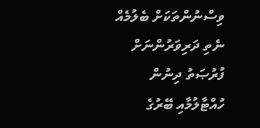ވިސްނުންތަކަށް ބެލުމެއް ނެތި ދަރިވަރުންނަށް ފުރުޞަތު ދިނުން ހުއްޓާލުމާއި ބޭރުގެ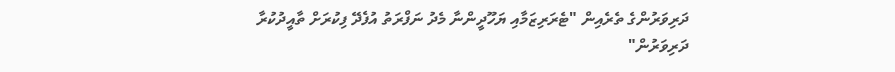ދަރިވަރުންގެ ތެރެއިން "ޓެރަރިޒަމާއި ޔަހޫދީންނާ މެދު ނަފްރަތު އުފެދޭ ފިކުރަށް ތާއީދުކުރާ ދަރިވަރުން"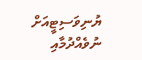ޔުނިވަސިޓީއަށް ނުވެއްދުމާއި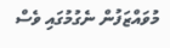މުވައްޒަފުން ނެގުމުގައި ވެސް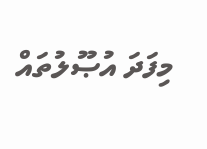މިފަދަ އުޞޫލުތައް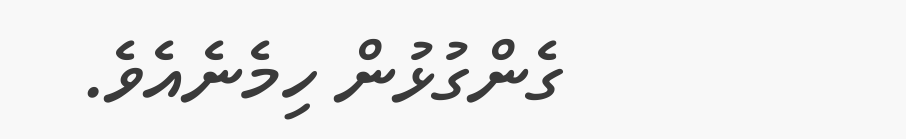ގެންގުޅުން ހިމެނެއެވެ.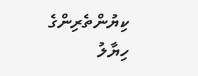ކިޔުންތެރިންގެ ހިޔާލު